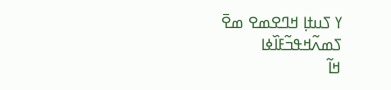ߌ ߖߎߙߊ߲ ߞߣߐߘߐ ߘߐ߫
ߖߘߍ߬ߞߟߏ߬ߓߊ߰ߦߊ
ߞߊ߬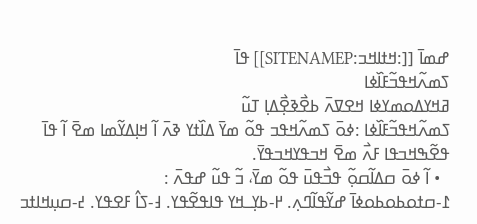ߝߘߊ߫ [[:ߞߙߊߞߏ:SITENAMEP]] ߟߊ߫
ߖߘߍ߬ߞߟߏ߬ߓߊ߰ߦߊ
ߥߞߌߡߋߘߌߦߊ ߞߐߜߍ߫ ߕߐ߯ߢߐ߲߯ߡߊ߲ ߠߎ߬
ߖߘߍ߬ߞߟߏ߬ߓߊ߰ߦߊ :ߦߋ߫ ߖߘߍ߬ߞߟߏ ߟߋ߬ ߘߌ߫ ߡߊ߰ߙߌ ߢߍ߫ ߊ߬ ߞߊ߲ߡߌ߬ߘߊ ߘߐ߫ ߊ߬ ߟߊ߫ ߟߐ߬ߒߞߏߟߊ ߓߍ߯ ߘߐ߫ ߞߏߟߌߞߏߟߌ߫.
  • ߊ߬ ߦߋ߫ ߛߡߊ߬ߛߋ߲߬ ߟߏ߯ߟߎ߫ ߟߋ߬ ߘߌ߫، ߏ߬ ߟߎ߬ ߝߟߍ߫ :
߁-ߛߙߋߕߋߕߋߦߊ߫ ߝߌ߬ߟߊ߬ߣߍ߲. ߂-ߕߌ߲ߺߞߌ ߟߊߟߐ߬ߟߌ. ߃-ߖߊ߮ ߓߐߟߌ. ߄-ߛߎ߲ߞߊߙߏ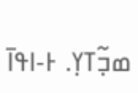ߘߏ߲߬ߠߌ߲. ߅-ߊߟߊ߫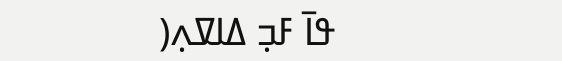ߟߊ߫ ߓߏ߲ ߡߊߜߍ߲(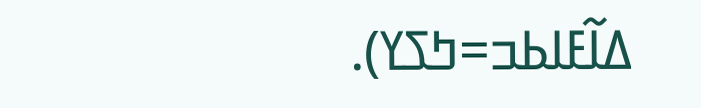ߡߊ߬ߓߊߕߏ=ߤߖߌ).